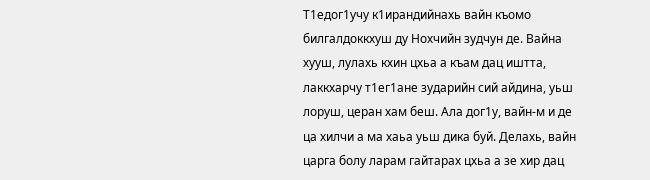Т1едог1учу к1ирандийнахь вайн къомо билгалдоккхуш ду Нохчийн зудчун де. Вайна хууш, лулахь кхин цхьа а къам дац иштта, лаккхарчу т1ег1ане зударийн сий айдина, уьш лоруш, церан хам беш. Ала дог1у, вайн-м и де ца хилчи а ма хаьа уьш дика буй. Делахь, вайн царга болу ларам гайтарах цхьа а зе хир дац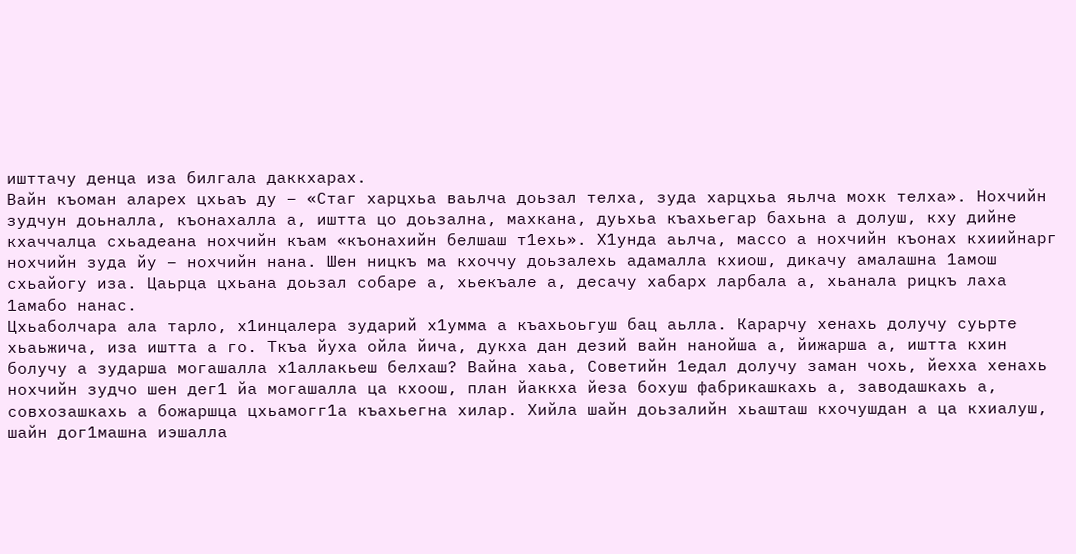ишттачу денца иза билгала даккхарах.
Вайн къоман аларех цхьаъ ду – «Стаг харцхьа ваьлча доьзал телха, зуда харцхьа яьлча мохк телха». Нохчийн зудчун доьналла, къонахалла а, иштта цо доьзална, махкана, дуьхьа къахьегар бахьна а долуш, кху дийне кхаччалца схьадеана нохчийн къам «къонахийн белшаш т1ехь». Х1унда аьлча, массо а нохчийн къонах кхиийнарг нохчийн зуда йу – нохчийн нана. Шен ницкъ ма кхоччу доьзалехь адамалла кхиош, дикачу амалашна 1амош схьайогу иза. Цаьрца цхьана доьзал собаре а, хьекъале а, десачу хабарх ларбала а, хьанала рицкъ лаха 1амабо нанас.
Цхьаболчара ала тарло, х1инцалера зударий х1умма а къахьоьгуш бац аьлла. Карарчу хенахь долучу суьрте хьаьжича, иза иштта а го. Ткъа йуха ойла йича, дукха дан дезий вайн нанойша а, йижарша а, иштта кхин болучу а зударша могашалла х1аллакьеш белхаш? Вайна хаьа, Советийн 1едал долучу заман чохь, йехха хенахь нохчийн зудчо шен дег1 йа могашалла ца кхоош, план йаккха йеза бохуш фабрикашкахь а, заводашкахь а, совхозашкахь а божаршца цхьамогг1а къахьегна хилар. Хийла шайн доьзалийн хьашташ кхочушдан а ца кхиалуш, шайн дог1машна иэшалла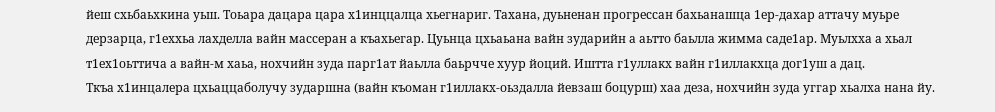йеш схьбаьхкина уьш. Тоьара дацара цара х1инццалца хьегнариг. Тахана, дуьненан прогрессан бахьанашца 1ер-дахар аттачу муьре дерзарца, г1еххьа лахделла вайн массеран а къахьегар. Цуьнца цхьаьана вайн зударийн а аьтто баьлла жимма саде1ар. Муьлхха а хьал т1ех1оьттича а вайн-м хаьа, нохчийн зуда парг1ат йаьлла баьрчче хуур йоций. Иштта г1уллакх вайн г1иллакхца дог1уш а дац.
Ткъа х1инцалера цхьаццаболучу зударшна (вайн къоман г1иллакх-оьздалла йевзаш боцурш) хаа деза, нохчийн зуда уггар хьалха нана йу.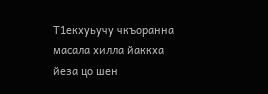Т1екхуьучу чкъоранна масала хилла йаккха йеза цо шен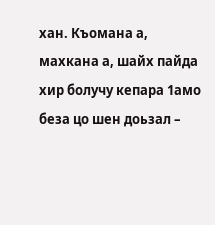хан. Къомана а, махкана а, шайх пайда хир болучу кепара 1амо беза цо шен доьзал –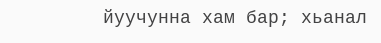йуучунна хам бар; хьанал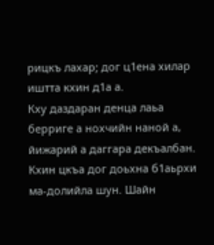рицкъ лахар; дог ц1ена хилар иштта кхин д1а а.
Кху даздаран денца лаьа берриге а нохчийн наной а, йижарий а даггара декъалбан. Кхин цкъа дог доьхна б1аьрхи ма-долийла шун. Шайн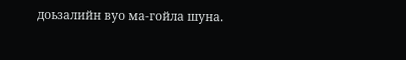доьзалийн вуо ма-гойла шуна.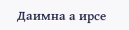Даимна а ирсе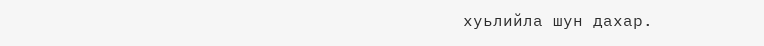хуьлийла шун дахар.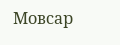Мовсар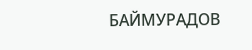БАЙМУРАДОВ